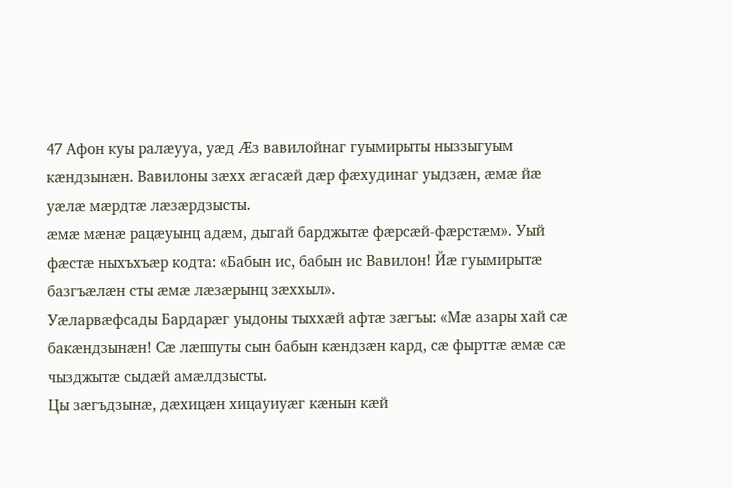47 Афон куы ралӕууа, уӕд Ӕз вавилойнаг гуымирыты ныззыгуым кӕндзынӕн. Вавилоны зӕхх ӕгасӕй дӕр фӕхудинаг уыдзӕн, ӕмӕ йӕ уӕлӕ мӕрдтӕ лӕзӕрдзысты.
ӕмӕ мӕнӕ рацӕуынц адӕм, дыгай барджытӕ фӕрсӕй-фӕрстӕм». Уый фӕстӕ ныхъхъӕр кодта: «Бабын ис, бабын ис Вавилон! Йӕ гуымирытӕ базгъӕлӕн сты ӕмӕ лӕзӕрынц зӕххыл».
Уӕларвӕфсады Бардарӕг уыдоны тыххӕй афтӕ зӕгъы: «Мӕ азары хай сӕ бакӕндзынӕн! Сӕ лӕппуты сын бабын кӕндзӕн кард, сӕ фырттӕ ӕмӕ сӕ чызджытӕ сыдӕй амӕлдзысты.
Цы зӕгъдзынӕ, дӕхицӕн хицауиуӕг кӕнын кӕй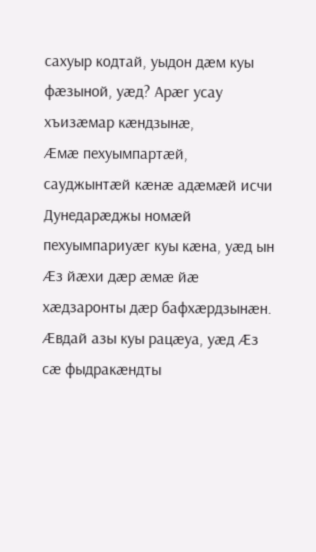сахуыр кодтай, уыдон дӕм куы фӕзыной, уӕд? Арӕг усау хъизӕмар кӕндзынӕ,
Ӕмӕ пехуымпартӕй, сауджынтӕй кӕнӕ адӕмӕй исчи Дунедарӕджы номӕй пехуымпариуӕг куы кӕна, уӕд ын Ӕз йӕхи дӕр ӕмӕ йӕ хӕдзаронты дӕр бафхӕрдзынӕн.
Ӕвдай азы куы рацӕуа, уӕд Ӕз сӕ фыдракӕндты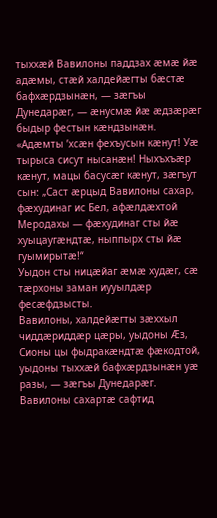тыххӕй Вавилоны паддзах ӕмӕ йӕ адӕмы, стӕй халдейӕгты бӕстӕ бафхӕрдзынӕн, — зӕгъы Дунедарӕг, — ӕнусмӕ йӕ ӕдзӕрӕг быдыр фестын кӕндзынӕн.
«Адӕмты ’хсӕн фехъусын кӕнут! Уӕ тырыса сисут нысанӕн! Ныхъхъӕр кӕнут, мацы басусӕг кӕнут, зӕгъут сын: „Саст ӕрцыд Вавилоны сахар, фӕхудинаг ис Бел, афӕлдӕхтой Меродахы — фӕхудинаг сты йӕ хуыцаугӕндтӕ, ныппырх сты йӕ гуымирытӕ!“
Уыдон сты ницӕйаг ӕмӕ худӕг, сӕ тӕрхоны заман иууылдӕр фесӕфдзысты.
Вавилоны, халдейӕгты зӕххыл чиддӕриддӕр цӕры, уыдоны Ӕз, Сионы цы фыдракӕндтӕ фӕкодтой, уыдоны тыххӕй бафхӕрдзынӕн уӕ разы, — зӕгъы Дунедарӕг.
Вавилоны сахартӕ сафтид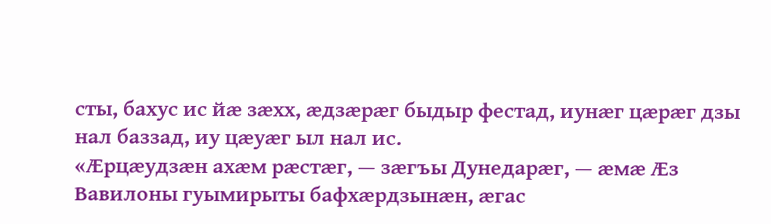сты, бахус ис йӕ зӕхх, ӕдзӕрӕг быдыр фестад, иунӕг цӕрӕг дзы нал баззад, иу цӕуӕг ыл нал ис.
«Ӕрцӕудзӕн ахӕм рӕстӕг, — зӕгъы Дунедарӕг, — ӕмӕ Ӕз Вавилоны гуымирыты бафхӕрдзынӕн, ӕгас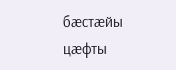бӕстӕйы цӕфты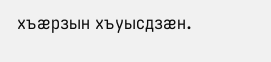хъӕрзын хъуысдзӕн.